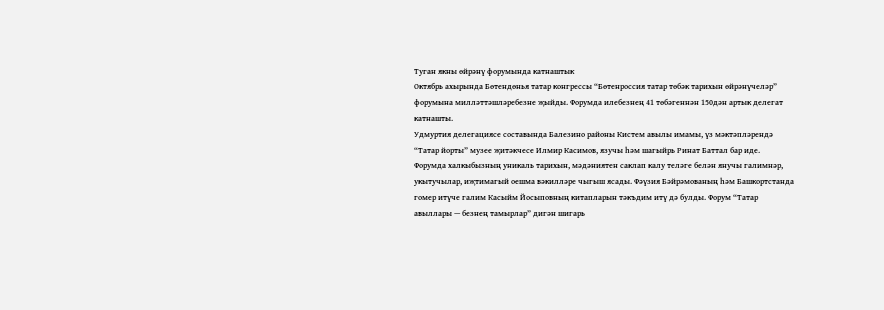Туган якны өйрәнү форумында катнаштык
Октябрь ахырында Бөтендөнья татар конгрессы “Бөтенроссия татар төбәк тарихын өйрәнүчеләр” форумына милләттәшләребезне җыйды. Форумда илебезнең 41 төбәгеннән 150дән артык делегат катнашты.
Удмуртия делегациясе составында Балезино районы Кистем авылы имамы, үз мәктәпләрендә “Татар йорты” музее җитәкчесе Илмир Касимов, язучы һәм шагыйрь Ринат Баттал бар иде.
Форумда халкыбызның уникаль тарихын, мәдәниятен саклап калу теләге белән янучы галимнәр, укытучылар, иҗтимагый оешма вәкилләре чыгыш ясады. Фәүзия Бәйрәмованың һәм Башкортстанда гомер итүче галим Касыйм Йосыповның китапларын тәкъдим итү дә булды. Форум “Татар авыллары — безнең тамырлар” дигән шигарь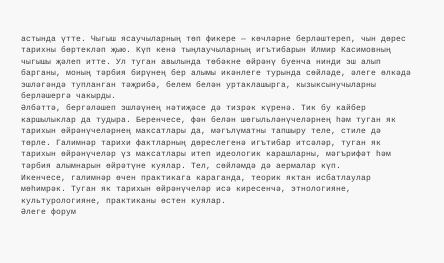астында үтте. Чыгыш ясаучыларның төп фикере — көчләрне берләштереп, чын дөрес тарихны бөртекләп җыю. Күп кенә тыңлаучыларның игътибарын Илмир Касимовның чыгышы җәлеп итте. Ул туган авылында төбәкне өйрәнү буенча нинди эш алып барганы, моның тәрбия бирүнең бер алымы икәнлеге турында сөйләде, әлеге өлкәдә эшләгәндә тупланган тәҗрибә, белем белән уртаклашырга, кызыксынучыларны берләшергә чакырды.
Әлбәттә, бергәләшеп эшләүнең нәтиҗәсе дә тизрәк күренә. Тик бу кайбер каршылыклар да тудыра. Беренчесе, фән белән шөгыльләнүчеләрнең һәм туган як тарихын өйрәнүчеләрнең максатлары да, мәгълүматны тапшыру теле, стиле дә төрле. Галимнәр тарихи фактларның дөреслегенә игътибар итсәләр, туган як тарихын өйрәнүчеләр үз максатлары итеп идеологик карашларны, мәгърифәт һәм тәрбия алымнарын өйрәтүне куялар. Тел, сөйләмдә дә аермалар күп.
Икенчесе, галимнәр өчен практикага караганда, теорик яктан исбатлаулар мөһимрәк. Туган як тарихын өйрәнүчеләр исә киресенчә, этнологияне, культурологияне, практиканы өстен куялар.
Әлеге форум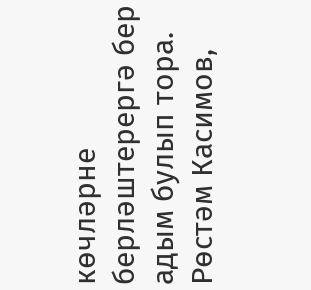көчләрне берләштерергә бер адым булып тора.
Рөстәм Касимов,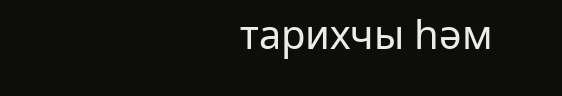тарихчы һәм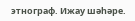этнограф. Ижау шәһәре.